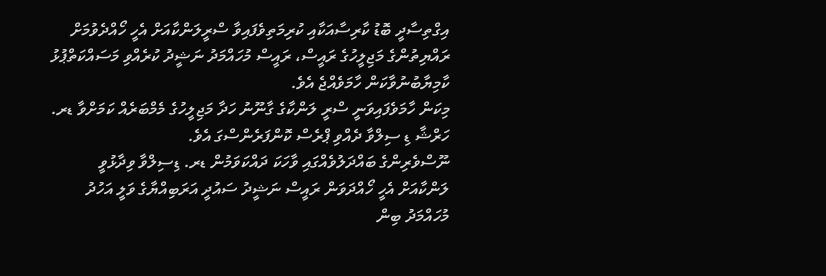އިގްތިސާދީ ބޮޑު ކާރިސާއަކާއި ކުރިމަތިވެފައިވާ ސްރީލަންކާއަށް އެހީ ހޯއްދެވުމަށް ރައްޔިތުންގެ މަޖިލީހުގެ ރައީސް، ރައީސް މުހައްމަދު ނަޝީދު ކުރެއްވި މަސައްކަތްޕުޅު ކާމިޔާބުނުވާކަން ހާމަވެއްޖެ އެވެ.
މިކަން ހާމަވެފައިވަނީ ސްރީ ލަންކާގެ ގާނޫނު ހަދާ މަޖިލީހުގެ މެމްބަރެއް ކަމަށްވާ ޑރ. ހަރްޝާ ޑި ސިލްވާ ދެއްވި ޕްރެސް ކޮންފަރެންސްގަ އެވެ.
ނޫސްވެރިންގެ ބައްދަލުވެއްގައި ވާހަކަ ދައްކަވަމުން ޑރ. ޑިސިލްވާ ވިދާޅުވީ ލަންކާއަށް އެހީ ހޯއްދަވަން ރައީސް ނަޝީދު ސައުދީ އަރަބިއްޔާގެ ވަލީ އަހުދު މުހައްމަދު ބިން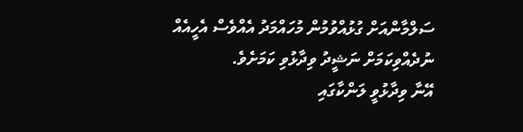ސަލްމާންއަށް ގުޅުއްވުމުން މުހައްމަދު އެއްވެސް އެހީއެއް ނުދެއްވިކަމަށް ނަޝީދު ވިދާޅުވި ކަމަށެވެ.
އޭނާ ވިދާޅުވީ ލަންކާގައި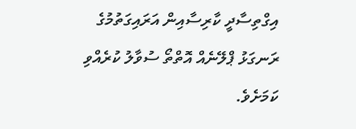އިގްތިސާދީ ކާރިސާއިން އަރައިގަތުމުގެ ރަނގަޅު ޕްލޭނެއް އޮތްތޯ ސުވާލު ކުރެއްވި ކަމަށެވެ.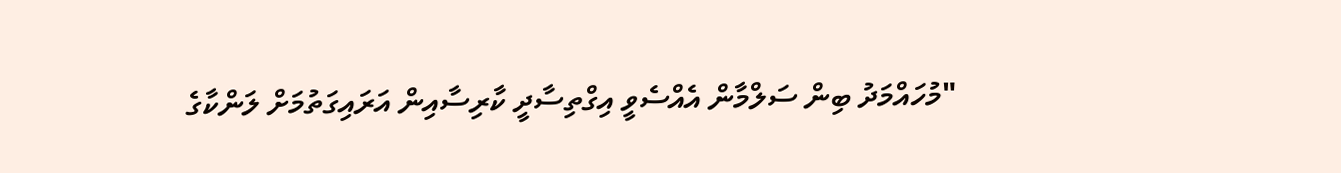"މުހައްމަދު ބިން ސަލްމާން އެއްސެވީ އިގްތިސާދީ ކާރިސާއިން އަރައިގަތުމަށް ލަންކާގެ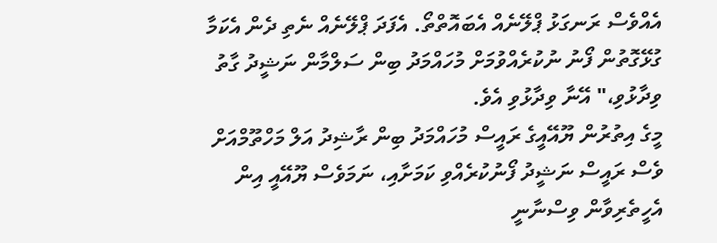އެއްވެސް ރަނގަޅު ޕްލޭނެއް އެބައޮތްތޯ. އެފަދަ ޕްލޭނެއް ނެތި ދެން އެކަމާ ގުޅޭގޮތުން ފޯނު ނުކުރެއްވުމަށް މުހައްމަދު ބިން ސަލްމާން ނަޝީދު ގާތު ވިދާޅުވި،" އޭނާ ވިދާޅުވި އެވެ.
މީގެ އިތުރުން ޔޫއޭއީގެ ރައީސް މުހައްމަދު ބިން ރާޝިދު އަލް މަހްތޫމްއަށް ވެސް ރައީސް ނަޝީދު ފޯނުކުރެއްވި ކަމަށާއި، ނަމަވެސް ޔޫއޭއީ އިން އެހީތެރިވާން ވިސްނާނީ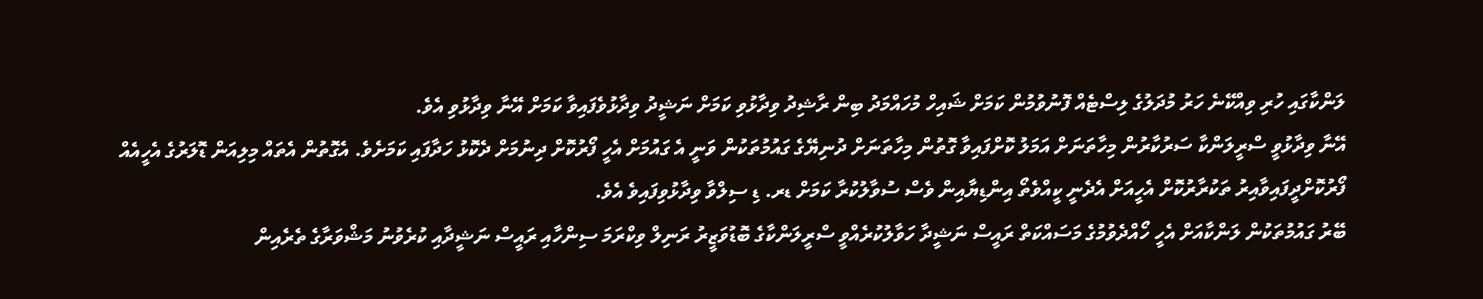ލަންކާގައި ހުރި ވިއްކޭނެ ހަރު މުދަލުގެ ލިސްޓެއް ފޮނުވުމުން ކަމަށް ޝައިހް މުހައްމަދު ބިން ރާޝިދު ވިދާޅުވި ކަމަށް ނަޝީދު ވިދާޅުވެފައިވާ ކަމަށް އޭނާ ވިދާޅުވި އެވެ.
އޭނާ ވިދާޅުވީ ސްރީލަންކާ ސަރުކާރުން މިހާތަނަށް އަމަލު ކޮށްފައިވާ ގޮތުން މިހާތަނަށް ދުނިޔޭގެ ގައުމުތަކުން ވަނީ އެ ގައުމަށް އެހީ ފޯރުކޮށް ދިނުމަށް ދެކޮޅު ހަދާފައި ކަމަށެވެ. އެގޮތުން އެތައް މިލިއަން ޑޮލަރުގެ އެހީއެއް ފޯރުކޮށްދީފައިވާއިރު ތަކުރާރުކޮށް އެހީއަށް އެދެނީ ކީއްވެތޯ އިންޑިޔާއިން ވެސް ސުވާލުކުރާ ކަމަށް ޑރ. ޑި ސިލްވާ ވިދާޅުވިފައިވެ އެވެ.
ބޭރު ގައުމުތަކުން ލަންކާއަށް އެހީ ހޯއްދެވުމުގެ މަސައްކަތް ރައީސް ނަޝީދާ ހަވާލުކުރެއްވީ ސްރީލަންކާގެ ބޮޑުވަޒީރު ރަނިލް ވިކްރަމަ ސިންހާއި ރައީސް ނަޝީދާއި ކުރެވުނު މަޝްވަރާގެ ތެރެއިން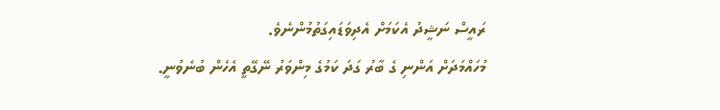ރައީސް ނަޝީދު އެކަމަށް އެދިވަޑައިގަތުމުންނެވެ.
މުހައްމަދަށް އަންނި ގެ ބާރު ގަދަ ކަމުގެ މިންވަރު ނޭގޭތީ އެހެން ބުނެވުނީ.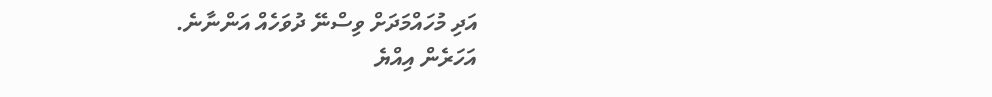އަދި މުހައްމަދަށް ވިސްނޭ ދުވަހެއް އަންނާނެ.
އަހަރެން އިއްޔެ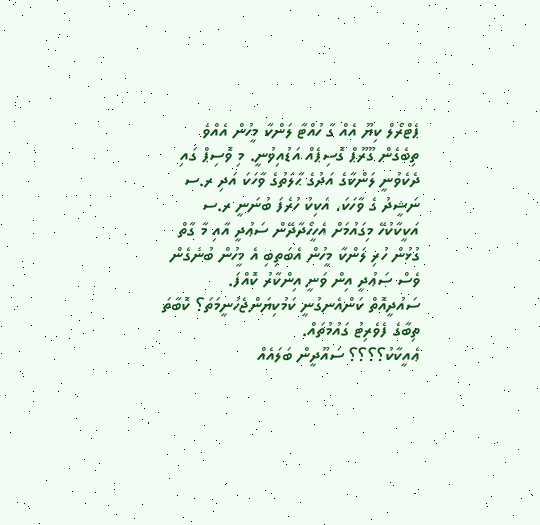ޕެޓްރޯލް ކިޔޫ އެއް ގާ ހުއްޓާ ލަންކާ މީހުން އެއްވެ ތިބެގެން ގޫރޫޕް ގޮސިޕެއް އަޑުއިވުނީ. މި ވޮސިޕް ގައި ދެކެވުނީ ލަންކާގެ އަދުގެ ޙާލަތުގެ ވާހަކަ އަދި ރ.ސ ނަޝީދު ގެ ވާހަކަ، އެކިކު ހުރެފަ ބުނަނީ ރ.ސ އަކީކާކުހޭ މިގައުމަށް އެހީހޯދާދޭން ސަޢުދީ އާއި މާ ގާތް ގުޅުން ހުރި ލަންކާ މީހުން އެބަތިބި އެ މީހުން ބުނެގެން ވެސް ސަޢުދީ އިން ވަނީ އިންކާރު ކޮއްފަ.
ސައުދީއޮތް ކަންއެނގުނީ ކަމުކިޔަންޖެހުނީމަތަ؟ ކޮބާތަ ތިބާގެ ފެވެރިޓު ގައުމުތައް.
ޢެއީކާކު؟؟؟؟ ސައޫދީން ބަލައެއް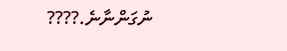ނުގަންނާނެ.????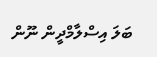ބަލަ އިސްލާމްދީން ނޫން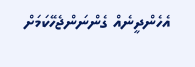އެހެންދީނެއް ގެންނަންޖެހޭކަމަށް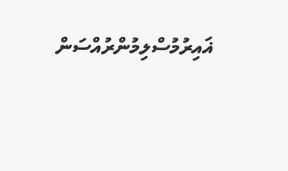ޣައިރުމުސްލިމުންރުއްސަން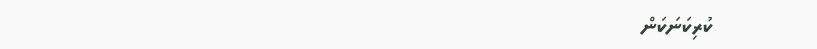ކުރިކަނަކަން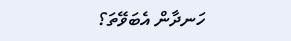ހަނދާން އެބަވޭތަ؟